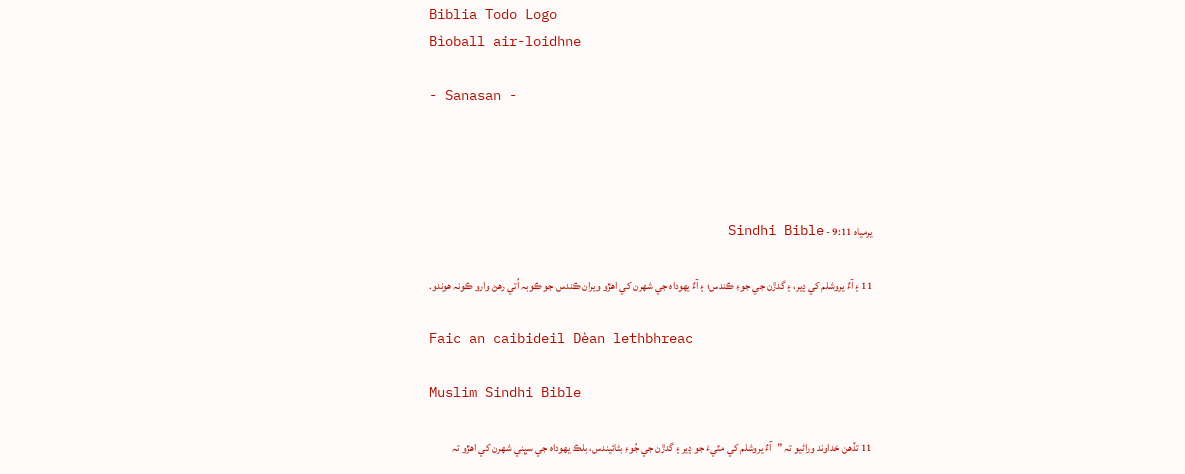Biblia Todo Logo
Bìoball air-loidhne

- Sanasan -




يرمياہ 9:11 - Sindhi Bible

11 ۽ آءٌ يروشلم کي ڍير، ۽ گدڙن جي جوءِ ڪندس؛ ۽ آءٌ يهوداہ جي شهرن کي اهڙو ويران ڪندس جو ڪوبہ اُتي رهڻ وارو ڪونہ هوندو.

Faic an caibideil Dèan lethbhreac

Muslim Sindhi Bible

11 تڏهن خداوند وراڻيو تہ ”آءٌ يروشلم کي مٽيءَ جو ڍير ۽ گدڙن جي جُوءِ بڻائيندس، بلڪ يهوداہ جي سڀني شهرن کي اهڙو تہ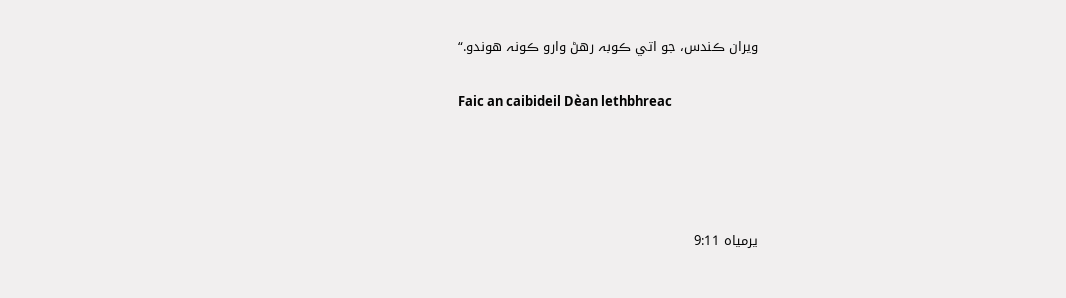ويران ڪندس، جو اتي ڪوبہ رهڻ وارو ڪونہ هوندو.“

Faic an caibideil Dèan lethbhreac




يرمياہ 9:11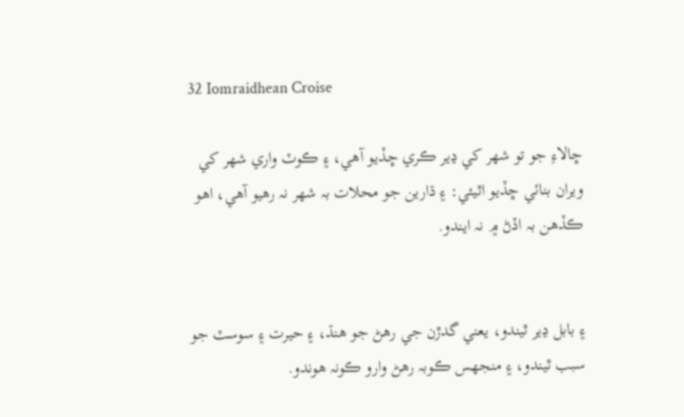32 Iomraidhean Croise

ڇالاءِ جو تو شهر کي ڍير ڪري ڇڏيو آهي، ۽ ڪوٽ واري شهر کي ويران بنائي ڇڏيو اٿيئي: ۽ ڌارين جو محلات بہ شهر نہ رهيو آهي، اهو ڪڏهن بہ اڏڻ ۾ نہ ايندو.


۽ بابل ڍير ٿيندو، يعني گدڙن جي رهڻ جو هنڌ، ۽ حيرت ۽ سوسٽ جو سبب ٿيندو، ۽ منجهس ڪوبہ رهڻ وارو ڪونہ هوندو.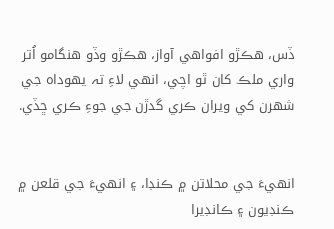ڏس، هڪڙو افواهي آواز، هڪڙو وڏو هنگامو اُتر واري ملڪ کان ٿو اچي، انهي لاءِ تہ يهوداہ جي شهرن کي ويران ڪري گدڙن جي جوءِ ڪري ڇڏي.


انهيءَ جي محلاتن ۾ ڪنڊا، ۽ انهيءَ جي قلعن ۾ ڪنڊيون ۽ ڪانڊيرا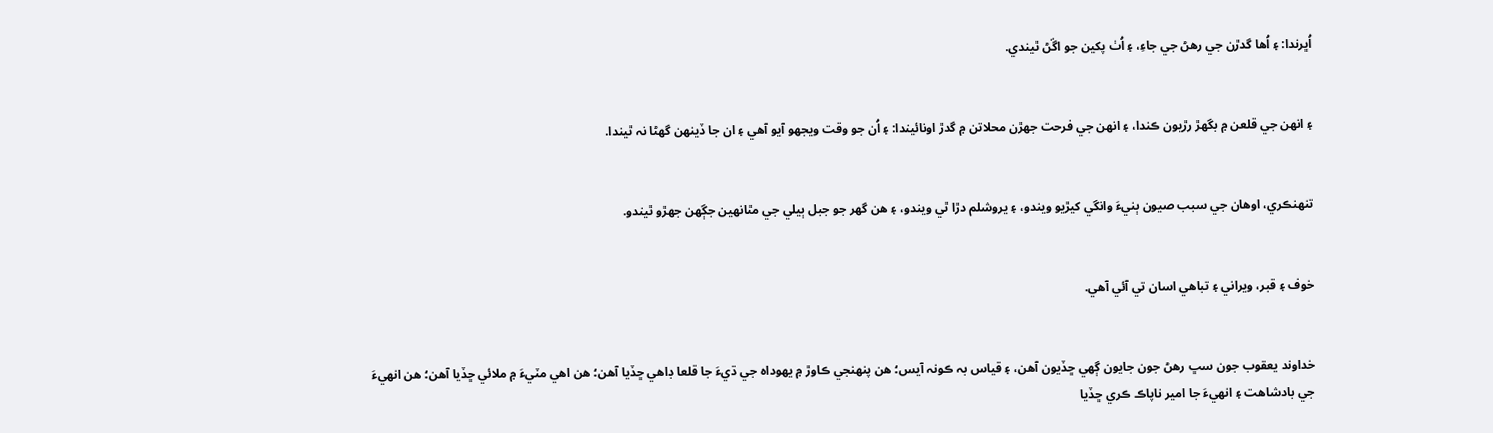اُڀرندا: ۽ اُها گدڙن جي رهڻ جي جاءِ، ۽ اُٺ پکين جو اڱڻ ٿيندي.


۽ انهن جي قلعن ۾ بگهڙ رڙيون ڪندا، ۽ انهن جي فرحت جهڙن محلاتن ۾ گدڙ اونائيندا: ۽ اُن جو وقت ويجهو آيو آهي ۽ ان جا ڏينهن گهڻا نہ ٿيندا.


تنهنڪري، اوهان جي سبب صيون ٻنيءَ وانگي کيڙيو ويندو، ۽ يروشلم دڙا ٿي ويندو، ۽ هن گهر جو جبل ٻيلي جي مٿانهين جڳهن جهڙو ٿيندو.


خوف ۽ قبر، ويراني ۽ تباهي اسان تي آئي آهي.


خداوند يعقوب جون سڀ رهڻ جون جايون ڳهي ڇڏيون آهن، ۽ قياس بہ ڪونہ آيس؛ هن پنهنجي ڪاوڙ ۾ يهوداہ جي ڌيءَ جا قلعا ڊاهي ڇڏيا آهن؛ هن اهي مٽيءَ ۾ ملائي ڇڏيا آهن؛ هن انهيءَ جي بادشاهت ۽ انهيءَ جا امير ناپاڪ ڪري ڇڏيا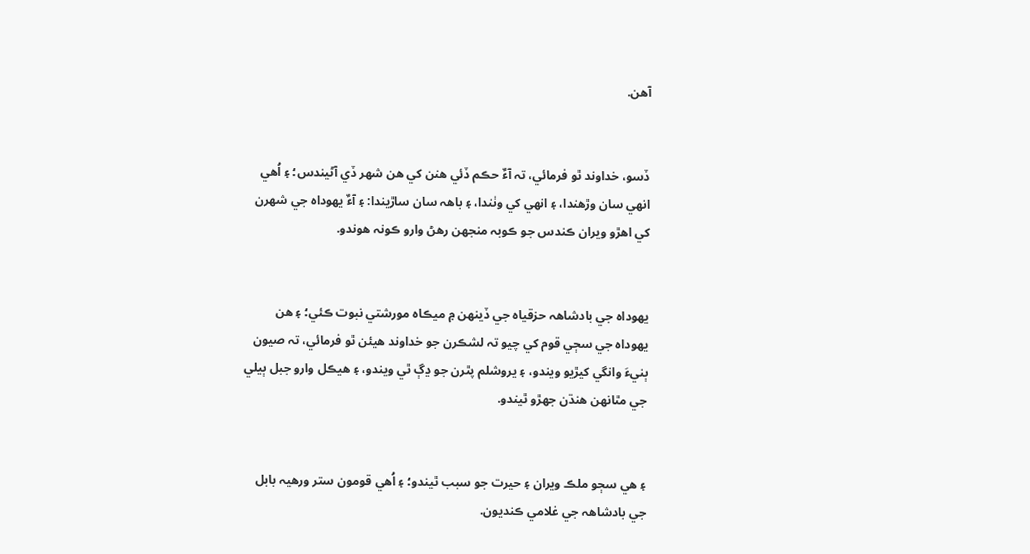آهن.


ڏسو، خداوند ٿو فرمائي، تہ آءٌ حڪم ڏئي هنن کي هن شهر ڏي آڻيندس؛ ۽ اُهي انهي سان وڙهندا، ۽ انهي کي وٺندا، ۽ باهہ سان ساڙيندا: ۽ آءٌ يهوداہ جي شهرن کي اهڙو ويران ڪندس جو ڪوبہ منجهن رهڻ وارو ڪونہ هوندو.


يهوداہ جي بادشاهہ حزقياہ جي ڏينهن ۾ ميڪاہ مورشتي نبوت ڪئي؛ ۽ هن يهوداہ جي سڄي قوم کي چيو تہ لشڪرن جو خداوند هيئن ٿو فرمائي، تہ صيون ٻنيءَ وانگي کيڙيو ويندو، ۽ يروشلم پٿرن جو ڍڳ ٿي ويندو، ۽ هيڪل وارو جبل ٻيلي جي مٿانهن هنڌن جهڙو ٿيندو.


۽ هي سڄو ملڪ ويران ۽ حيرت جو سبب ٿيندو؛ ۽ اُهي قومون ستر ورهيہ بابل جي بادشاهہ جي غلامي ڪنديون.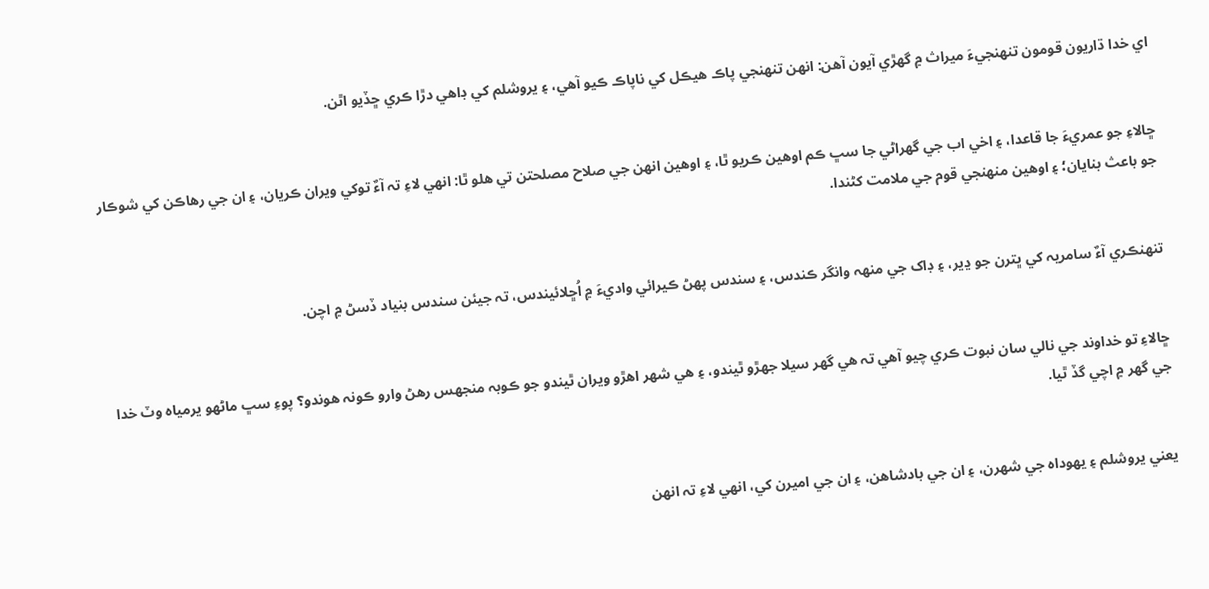اي خدا ڌاريون قومون تنهنجيءَ ميراث ۾ گهڙي آيون آهن: انهن تنهنجي پاڪ هيڪل کي ناپاڪ ڪيو آهي، ۽ يروشلم کي ڊاهي دڙا ڪري ڇڏيو اٿن.


ڇالاءِ جو عمريءَ جا قاعدا، ۽ اخي اب جي گهراڻي جا سڀ ڪم اوهين ڪريو ٿا، ۽ اوهين انهن جي صلاح مصلحتن تي هلو ٿا: انهي لاءِ تہ آءٌ توکي ويران ڪريان، ۽ ان جي رهاڪن کي شوڪار جو باعث بنايان؛ ۽ اوهين منهنجي قوم جي ملامت کڻندا.


تنهنڪري آءٌ سامريہ کي ڀترن جو ڍير، ۽ ڊاک جي منهہ وانگر ڪندس، ۽ سندس پهڻ ڪيرائي واديءَ ۾ اُڇلائيندس، تہ جيئن سندس بنياد ڏسڻ ۾ اچن.


ڇالاءِ تو خداوند جي نالي سان نبوت ڪري چيو آهي تہ هي گهر سيلا جهڙو ٿيندو، ۽ هي شهر اهڙو ويران ٿيندو جو ڪوبہ منجهس رهڻ وارو ڪونہ هوندو؟ پوءِ سڀ ماڻهو يرمياہ وٽ خدا جي گهر ۾ اچي گڏ ٿيا.


يعني يروشلم ۽ يهوداہ جي شهرن، ۽ ان جي بادشاهن، ۽ ان جي اميرن کي، انهي لاءِ تہ انهن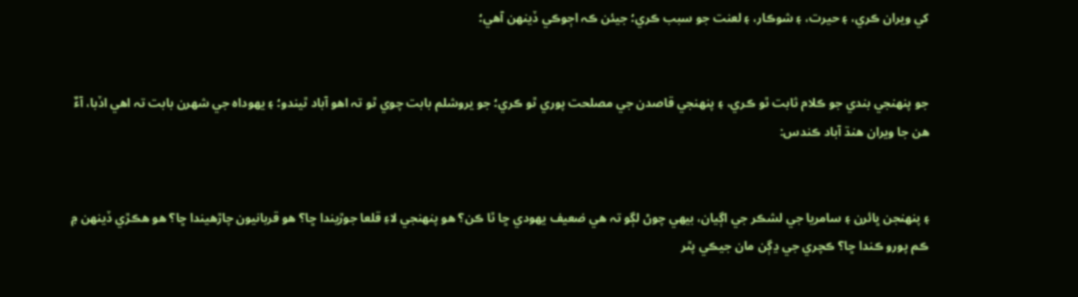کي ويران ڪري، ۽ حيرت، ۽ شوڪار، ۽ لعنت جو سبب ڪري؛ جيئن ڪہ اڄوڪي ڏينهن آهي؛


جو پنهنجي بندي جو ڪلام ثابت ٿو ڪري، ۽ پنهنجي قاصدن جي مصلحت پوري ٿو ڪري؛ جو يروشلم بابت چوي ٿو تہ اهو آباد ٿيندو؛ ۽ يهوداہ جي شهرن بابت تہ اهي اڏبا، آءٌ هن جا ويران هنڌ آباد ڪندس:


۽ پنهنجن ڀائرن ۽ سامريا جي لشڪر جي اڳيان، بيهي چوڻ لڳو تہ هي ضعيف يهودي ڇا ٿا ڪن؟ هو پنهنجي لاءِ قلعا جوڙيندا ڇا؟ هو قربانيون چاڙهيندا ڇا؟ هو هڪڙي ڏينهن ۾ ڪم پورو ڪندا ڇا؟ ڪچري جي ڍڳن مان جيڪي پٿر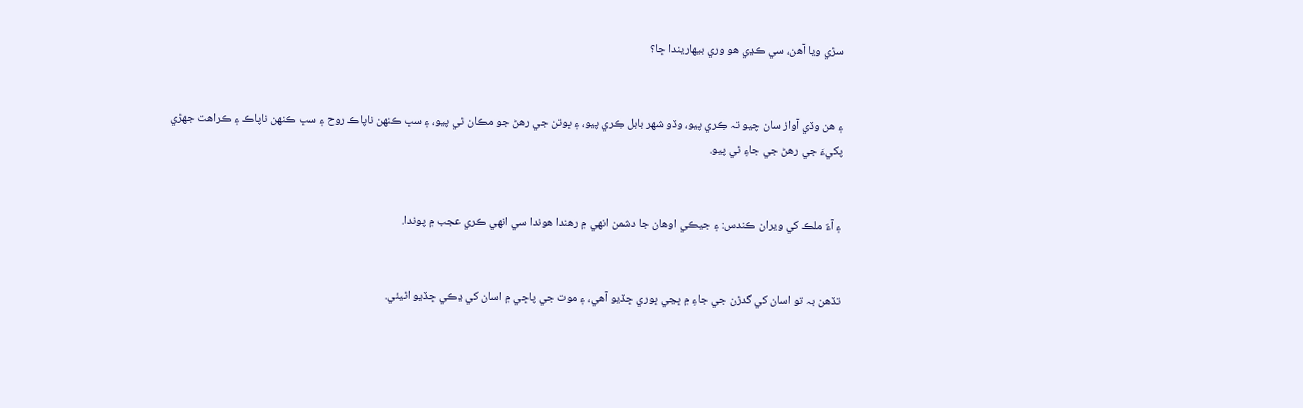سڙي ويا آهن، سي ڪڍي هو وري بيهاريندا ڇا؟


۽ هن وڏي آواز سان چيو تہ ڪِري پيو، وڏو شهر بابل ڪِري پيو، ۽ ڀوتن جي رهڻ جو مڪان ٿي پيو، ۽ سڀ ڪنهن ناپاڪ روح ۽ سڀ ڪنهن ناپاڪ ۽ ڪراهت جهڙي پکيءَ جي رهڻ جي جاءِ ٿي پيو.


۽ آءٌ ملڪ کي ويران ڪندس: ۽ جيڪي اوهان جا دشمن انهي ۾ رهندا هوندا سي انهي ڪري عجب ۾ پوندا.


تڏهن بہ تو اسان کي گدڙن جي جاءِ ۾ ڀڃي ڀوري ڇڏيو آهي، ۽ موت جي پاڇي ۾ اسان کي ڍڪي ڇڏيو اٿيئي.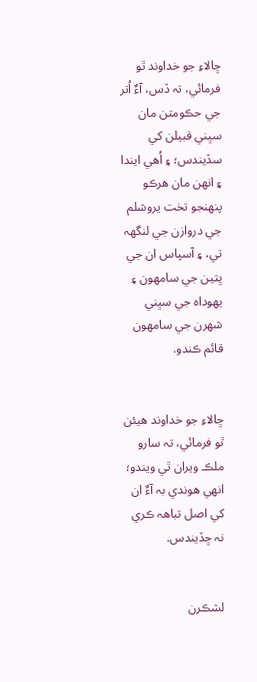ڇالاءِ جو خداوند ٿو فرمائي، تہ ڏس، آءٌ اُتر جي حڪومتن مان سڀني قبيلن کي سڏيندس؛ ۽ اُهي ايندا ۽ انهن مان هرڪو پنهنجو تخت يروشلم جي دروازن جي لنگهہ تي، ۽ آسپاس ان جي ڀتين جي سامهون ۽ يهوداہ جي سڀني شهرن جي سامهون قائم ڪندو.


ڇالاءِ جو خداوند هيئن ٿو فرمائي، تہ سارو ملڪ ويران ٿي ويندو؛ انهي هوندي بہ آءٌ ان کي اصل تباهہ ڪري نہ ڇڏيندس.


لشڪرن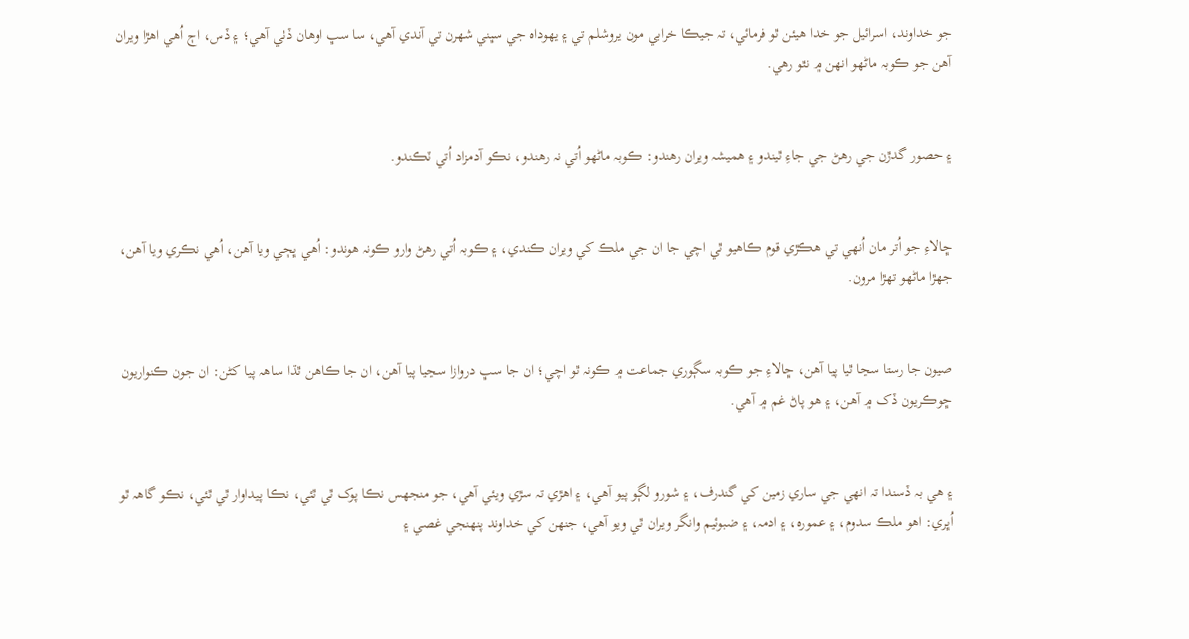جو خداوند، اسرائيل جو خدا هيئن ٿو فرمائي، تہ جيڪا خرابي مون يروشلم تي ۽ يهوداہ جي سڀني شهرن تي آندي آهي، سا سڀ اوهان ڏٺي آهي؛ ۽ ڏس، اڄ اُهي اهڙا ويران آهن جو ڪوبہ ماڻهو انهن ۾ نٿو رهي.


۽ حصور گدڙن جي رهڻ جي جاءِ ٿيندو ۽ هميشہ ويران رهندو: ڪوبہ ماڻهو اُتي نہ رهندو، نڪو آدمزاد اُتي ٽڪندو.


ڇالاءِ جو اُتر مان اُنهي تي هڪڙي قوم ڪاهيو ٿي اچي جا ان جي ملڪ کي ويران ڪندي، ۽ ڪوبہ اُتي رهڻ وارو ڪونہ هوندو: اُهي ڀڄي ويا آهن، اُهي نڪري ويا آهن، جهڙا ماڻهو تهڙا مرون.


صيون جا رستا سڃا ٿيا پيا آهن، ڇالاءِ جو ڪوبہ سڳوري جماعت ۾ ڪونہ ٿو اچي؛ ان جا سڀ دروازا سڃيا پيا آهن، ان جا ڪاهن ٿڌا ساهہ پيا کڻن: ان جون ڪنواريون ڇوڪريون ڏک ۾ آهن، ۽ هو پاڻ غم ۾ آهي.


۽ هي بہ ڏسندا تہ انهي جي ساري زمين کي گندرف، ۽ شورو لڳو پيو آهي، ۽ اهڙي تہ سڙي ويئي آهي، جو منجهس نڪا پوک ٿي ٿئي، نڪا پيداوار ٿي ٿئي، نڪو گاهہ ٿو اُڀري: اهو ملڪ سدوم، ۽ عمورہ، ۽ ادمہ، ۽ ضبوئيم وانگر ويران ٿي ويو آهي، جنهن کي خداوند پنهنجي غصي ۽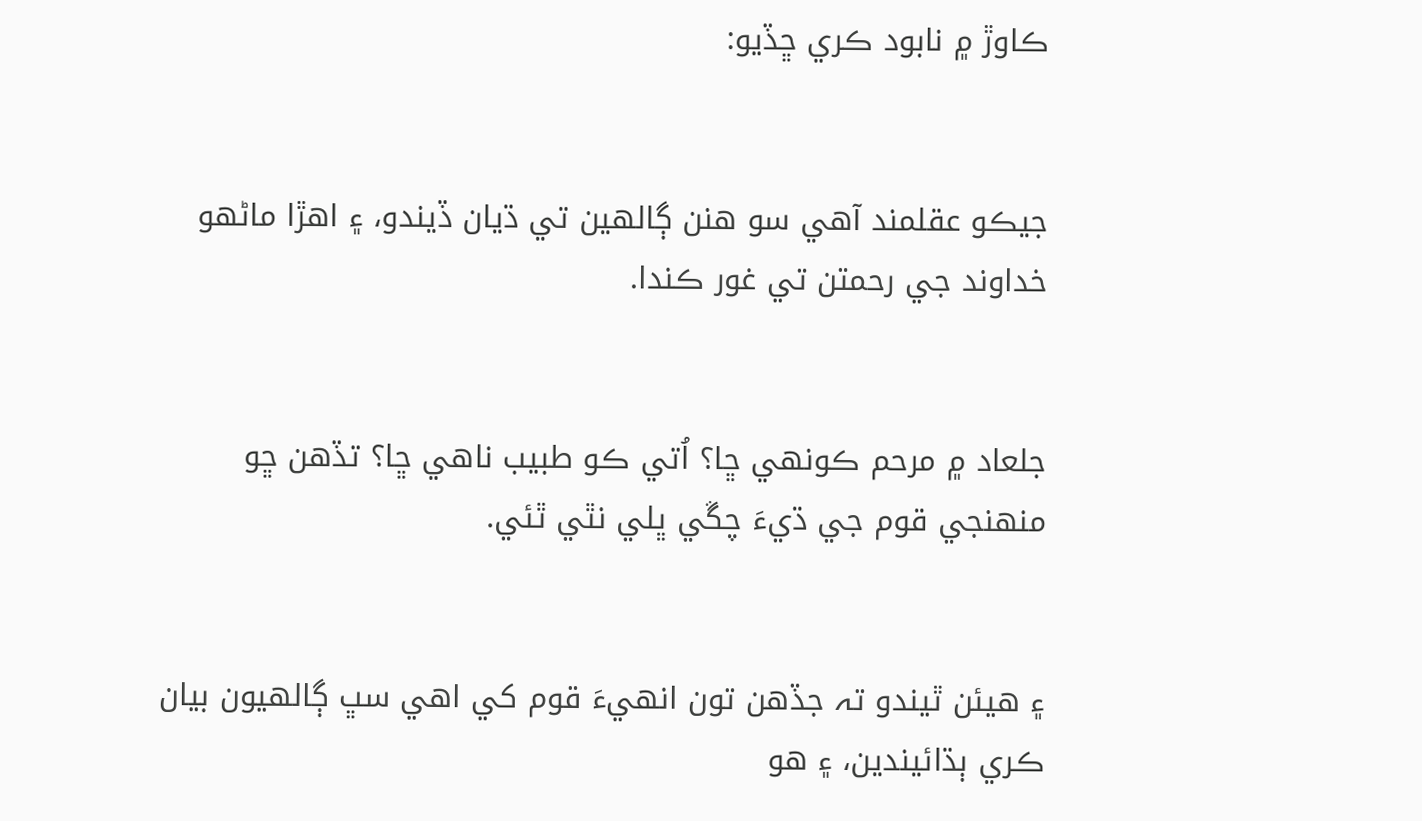ڪاوڙ ۾ نابود ڪري ڇڏيو:


جيڪو عقلمند آهي سو هنن ڳالهين تي ڌيان ڏيندو، ۽ اهڙا ماڻهو خداوند جي رحمتن تي غور ڪندا.


جلعاد ۾ مرحم ڪونهي ڇا؟ اُتي ڪو طبيب ناهي ڇا؟ تڏهن ڇو منهنجي قوم جي ڌيءَ چڱي ڀلي نٿي ٿئي.


۽ هيئن ٿيندو تہ جڏهن تون انهيءَ قوم کي اهي سڀ ڳالهيون بيان ڪري ٻڌائيندين، ۽ هو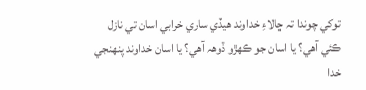توکي چوندا تہ ڇالاءِ خداوند هيڏي ساري خرابي اسان تي نازل ڪئي آهي؟ يا اسان جو ڪهڙو ڏوهہ آهي؟ يا اسان خداوند پنهنجي خدا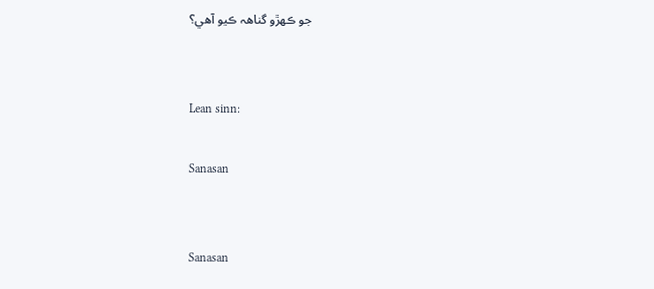جو ڪهڙو گناهہ ڪيو آهي؟


Lean sinn:

Sanasan


Sanasan